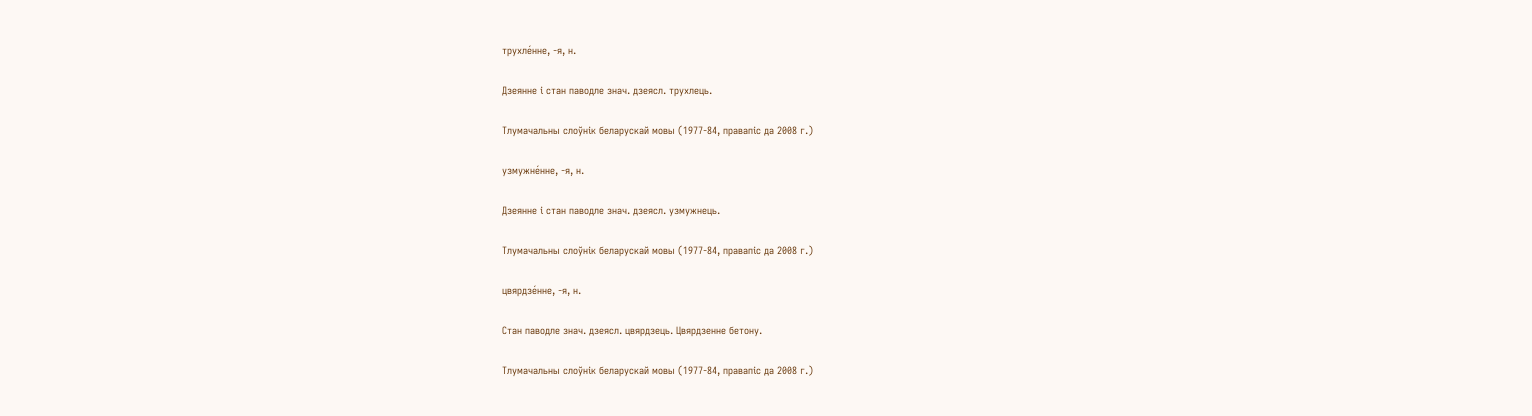трухле́нне, ‑я, н.

Дзеянне і стан паводле знач. дзеясл. трухлець.

Тлумачальны слоўнік беларускай мовы (1977-84, правапіс да 2008 г.)

узмужне́нне, ‑я, н.

Дзеянне і стан паводле знач. дзеясл. узмужнець.

Тлумачальны слоўнік беларускай мовы (1977-84, правапіс да 2008 г.)

цвярдзе́нне, ‑я, н.

Стан паводле знач. дзеясл. цвярдзець. Цвярдзенне бетону.

Тлумачальны слоўнік беларускай мовы (1977-84, правапіс да 2008 г.)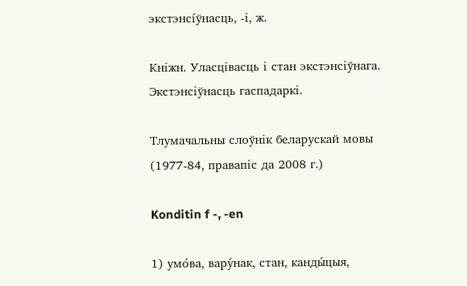экстэнсі́ўнасць, ‑і, ж.

Кніжн. Уласцівасць і стан экстэнсіўнага. Экстэнсіўнасць гаспадаркі.

Тлумачальны слоўнік беларускай мовы (1977-84, правапіс да 2008 г.)

Konditin f -, -en

1) умо́ва, вару́нак, стан, канды́цыя,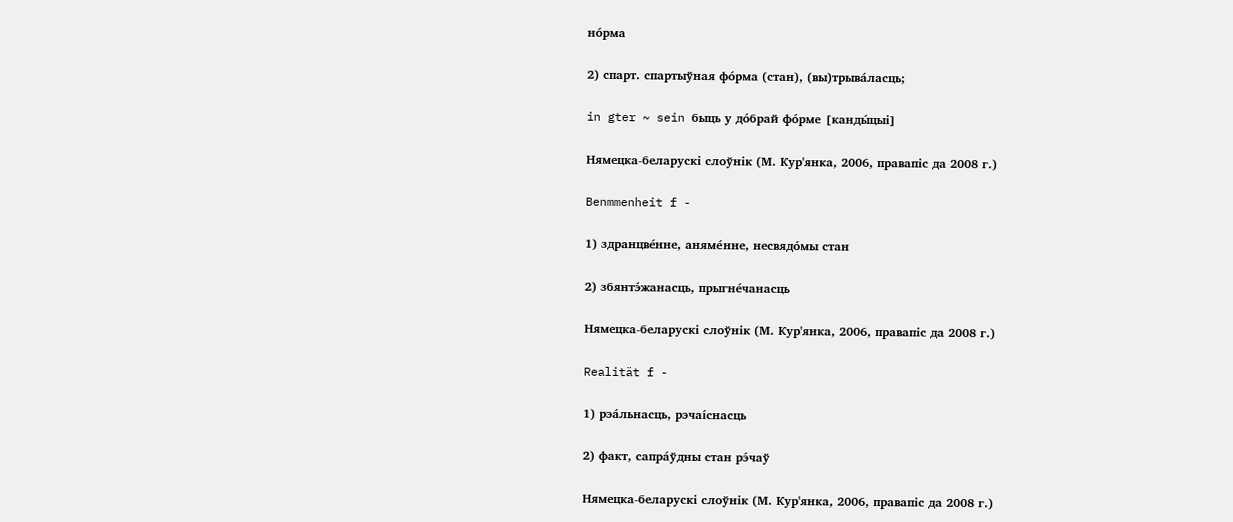но́рма

2) спарт. спартыўная фо́рма (стан), (вы)трыва́ласць;

in gter ~ sein быць у до́брай фо́рме [канды́цыі]

Нямецка-беларускі слоўнік (М. Кур'янка, 2006, правапіс да 2008 г.)

Benmmenheit f -

1) здранцве́нне, аняме́нне, несвядо́мы стан

2) збянтэ́жанасць, прыгне́чанасць

Нямецка-беларускі слоўнік (М. Кур'янка, 2006, правапіс да 2008 г.)

Realität f -

1) рэа́льнасць, рэчаі́снасць

2) факт, сапра́ўдны стан рэ́чаў

Нямецка-беларускі слоўнік (М. Кур'янка, 2006, правапіс да 2008 г.)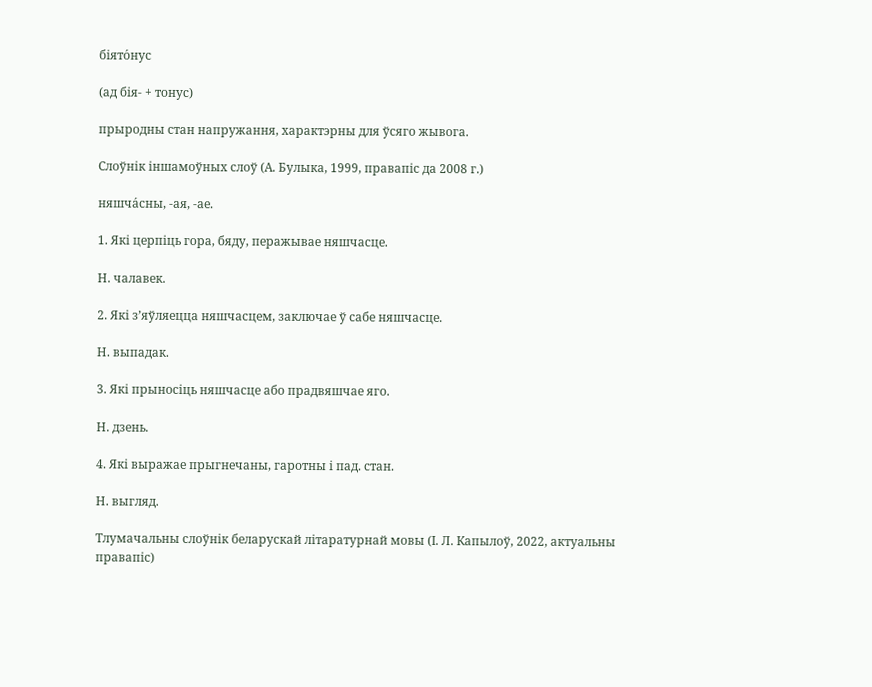біято́нус

(ад бія- + тонус)

прыродны стан напружання, характэрны для ўсяго жывога.

Слоўнік іншамоўных слоў (А. Булыка, 1999, правапіс да 2008 г.)

няшча́сны, -ая, -ае.

1. Які церпіць гора, бяду, перажывае няшчасце.

Н. чалавек.

2. Які з’яўляецца няшчасцем, заключае ў сабе няшчасце.

Н. выпадак.

3. Які прыносіць няшчасце або прадвяшчае яго.

Н. дзень.

4. Які выражае прыгнечаны, гаротны і пад. стан.

Н. выгляд.

Тлумачальны слоўнік беларускай літаратурнай мовы (І. Л. Капылоў, 2022, актуальны правапіс)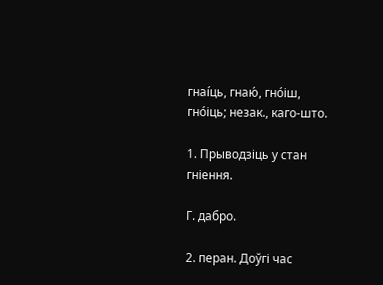гнаі́ць, гнаю́, гно́іш, гно́іць; незак., каго-што.

1. Прыводзіць у стан гніення.

Г. дабро.

2. перан. Доўгі час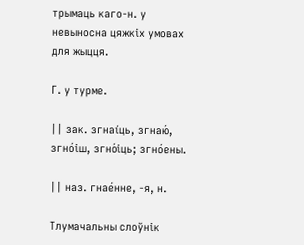трымаць каго-н. у невыносна цяжкіх умовах для жыцця.

Г. у турме.

|| зак. згнаі́ць, згнаю́, згно́іш, згно́іць; згно́ены.

|| наз. гнае́нне, -я, н.

Тлумачальны слоўнік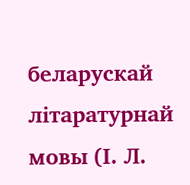беларускай літаратурнай мовы (І. Л.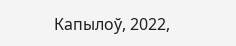Капылоў, 2022,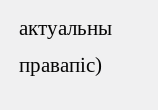актуальны правапіс)